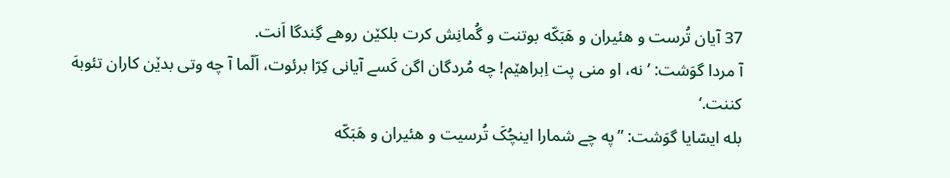37 آیان تُرست و هئیران و هَبَکّه بوتنت و گُمانِش کرت بلکێن روهے گِندگا اَنت.
آ مردا گوَشت: ’نه، او منی پت اِبراهێم! چه مُردگان اگن کَسے آیانی کِرّا برئوت، اَلّما آ چه وتی بدێن کاران تئوبهَ کننت.‘
بله ایسّایا گوَشت: ”په چے شمارا اینچُکَ تُرسیت و هئیران و هَبَکّه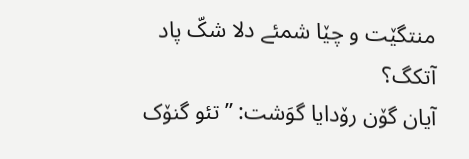منتگێت و چێا شمئے دلا شکّ پاد آتکگ؟
آیان گۆن رۆدایا گوَشت: ”تئو گنۆک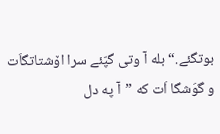بوتگئے.“ بله آ وتی گپّئے سرا اۆشتاتگاَت و گوَشگا اَت که ”آ په دل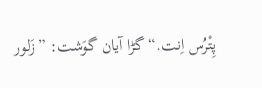پِتْرُس اِنت.“ گڑا آیان گوَشت: ”زَلور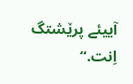آییئے پرێشتگ اِنت.“